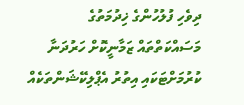ދިވެހި ފުލުހުންގެ ޚިދުމަތުގެ މަސައްކަތްތައް ޒަމާނީކޮށް ހަރުދަނާ ކުރުމަށްޓަކައި އިތުރު އެޕްލިކޭޝަންތަކެއް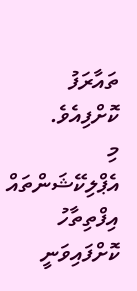ތައާރަފު ކޮށްފިއެވެ.
މި އެޕްލިކޭޝަންތައް އިފްތިތާހު ކޮށްފައިވަނީ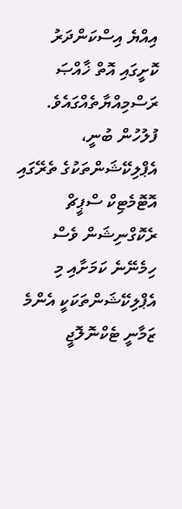އިއްޔެ އިސްކަންދަރު ކޮށީގައި އޮތް ޚާއްޞަ ރަސްމިއްޔާތެއްގައެވެ.
ފުލުހުން ބުނީ، އެޕްލިކޭޝަންތަކުގެ ތެރޭގައި އޮޓޮމެޓިކް ސްޕީޗް ރެކޮގްނިޝަން ވެސް ހިމެނޭނެ ކަމަށާއި މި އެޕްލިކޭޝަންތަކަކީ އެންމެ ޒަމާނީ ޓެކްނޮލޮޖީ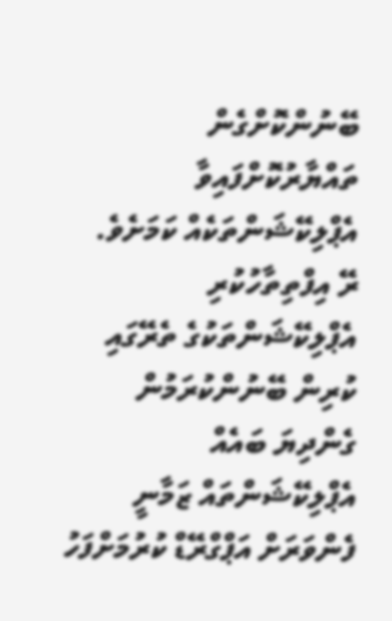ބޭނުންކޮށްގެން ތައްޔާރުކޮށްފައިވާ އެޕްލިކޭޝަންތަކެއް ކަމަށެވެ.
ރޭ އިފްތިތާހުކުރި އެޕްލިކޭޝަންތަކުގެ ތެރޭގައި ކުރިން ބޭނުންކުރަމުން ގެންދިޔަ ބައެއް އެޕްލިކޭޝަންތައް ޒަމާނީ ފެންވަރަށް އަޕްގްރޭޑް ކުރުމަށްފަހު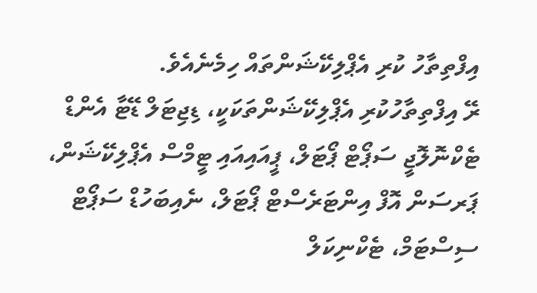އިފްތިތާހު ކުރި އެޕްލިކޭޝަންތައް ހިމެނެއެވެ.
ރޭ އިފްތިތާހުކުރި އެޕްލިކޭޝަންތަކަކީ، ޑިޖިޓަލް ޑޭޓާ އެންޑް ޓެކްނޮލޮޖީ ސަޕޯޓް ޕޯޓަލް، ޕީއައިއައި ޓީމްސް އެޕްލިކޭޝަން، ޕަރސަން އޮފް އިންޓަރެސްޓް ޕޯޓަލް، ނެއިބަހުޑް ސަޕޯޓް ސިސްޓަމް، ޓެކްނިކަލް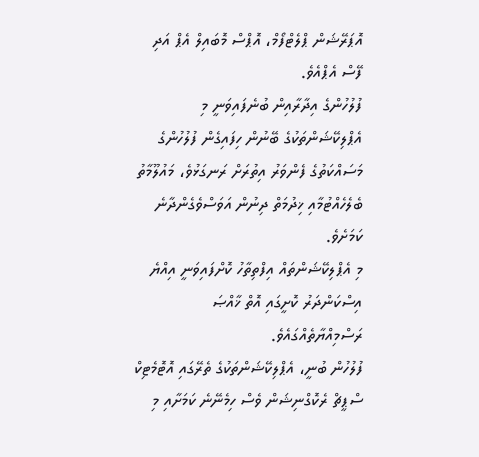އޮޕަރޭޝަން ޕްލެޓްފޯމް، އޮޕްސް މޮބައިލް އެޕް އަދި ފޭސް އެޕްއެވެ.
ފުލުހުންގެ އިދާރާއިން ބުނެފައިވަނީ މި އެޕްލިކޭޝަންތަކުގެ ބޭނުން ހިފައިގެން ފުލުހުންގެ މަސައްކަތުގެ ފެންވަރު އިތުރަށް ރަނގަޅުވެ، މައުލޫމާތު ބެލެހެއްޓުމާއި ޚިދުމަތް ދިނުން އަވަސްވެގެންދާނެ ކަމަށެވެ.
މި އެޕްލިކޭޝަންތައް އިފްތިތާހު ކޮށްފައިވަނީ އިއްޔެ އިސްކަންދަރު ކޮށީގައި އޮތް ޚާއްޞަ ރަސްމިއްޔާތެއްގައެވެ.
ފުލުހުން ބުނީ، އެޕްލިކޭޝަންތަކުގެ ތެރޭގައި އޮޓޮމެޓިކް ސްޕީޗް ރެކޮގްނިޝަން ވެސް ހިމެނޭނެ ކަމަށާއި މި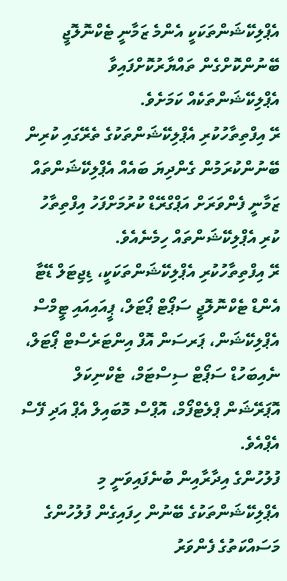އެޕްލިކޭޝަންތަކަކީ އެންމެ ޒަމާނީ ޓެކްނޮލޮޖީ ބޭނުންކޮށްގެން ތައްޔާރުކޮށްފައިވާ އެޕްލިކޭޝަންތަކެއް ކަމަށެވެ.
ރޭ އިފްތިތާހުކުރި އެޕްލިކޭޝަންތަކުގެ ތެރޭގައި ކުރިން ބޭނުންކުރަމުން ގެންދިޔަ ބައެއް އެޕްލިކޭޝަންތައް ޒަމާނީ ފެންވަރަށް އަޕްގްރޭޑް ކުރުމަށްފަހު އިފްތިތާހު ކުރި އެޕްލިކޭޝަންތައް ހިމެނެއެވެ.
ރޭ އިފްތިތާހުކުރި އެޕްލިކޭޝަންތަކަކީ، ޑިޖިޓަލް ޑޭޓާ އެންޑް ޓެކްނޮލޮޖީ ސަޕޯޓް ޕޯޓަލް، ޕީއައިއައި ޓީމްސް އެޕްލިކޭޝަން، ޕަރސަން އޮފް އިންޓަރެސްޓް ޕޯޓަލް، ނެއިބަހުޑް ސަޕޯޓް ސިސްޓަމް، ޓެކްނިކަލް އޮޕަރޭޝަން ޕްލެޓްފޯމް، އޮޕްސް މޮބައިލް އެޕް އަދި ފޭސް އެޕްއެވެ.
ފުލުހުންގެ އިދާރާއިން ބުނެފައިވަނީ މި އެޕްލިކޭޝަންތަކުގެ ބޭނުން ހިފައިގެން ފުލުހުންގެ މަސައްކަތުގެ ފެންވަރު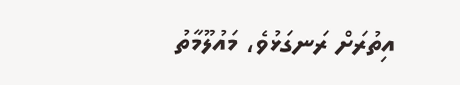އިތުރަށް ރަނގަޅުވެ، މައުލޫމާތު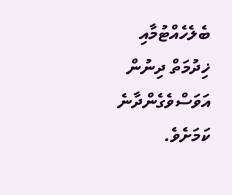ބެލެހެއްޓުމާއި ޚިދުމަތް ދިނުން އަވަސްވެގެންދާނެ ކަމަށެވެ.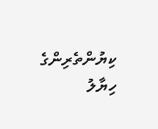ކިޔުންތެރިންގެ ހިޔާލު